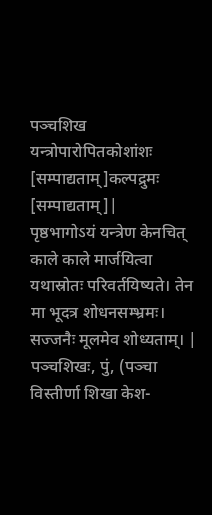पञ्चशिख
यन्त्रोपारोपितकोशांशः
[सम्पाद्यताम्]कल्पद्रुमः
[सम्पाद्यताम्]|
पृष्ठभागोऽयं यन्त्रेण केनचित् काले काले मार्जयित्वा यथास्रोतः परिवर्तयिष्यते। तेन मा भूदत्र शोधनसम्भ्रमः। सज्जनैः मूलमेव शोध्यताम्। |
पञ्चशिखः, पुं, (पञ्चा विस्तीर्णा शिखा केश-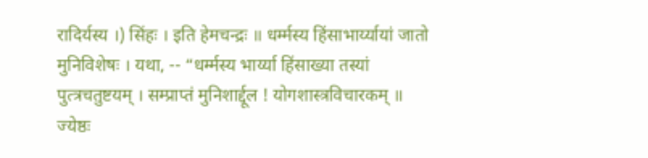रादिर्यस्य ।) सिंहः । इति हेमचन्द्रः ॥ धर्म्मस्य हिंसाभार्य्यायां जातो मुनिविशेषः । यथा, -- “धर्म्मस्य भार्य्या हिंसाख्या तस्यां पुत्त्रचतुष्टयम् । सम्प्राप्तं मुनिशार्द्दूल ! योगशास्त्रविचारकम् ॥ ज्येष्ठः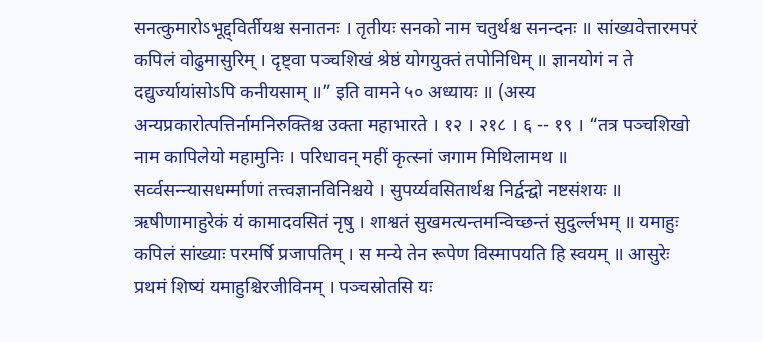सनत्कुमारोऽभूद्द्विर्तीयश्च सनातनः । तृतीयः सनको नाम चतुर्थश्च सनन्दनः ॥ सांख्यवेत्तारमपरं कपिलं वोढुमासुरिम् । दृष्ट्वा पञ्चशिखं श्रेष्ठं योगयुक्तं तपोनिधिम् ॥ ज्ञानयोगं न ते दद्युर्ज्यायांसोऽपि कनीयसाम् ॥” इति वामने ५० अध्यायः ॥ (अस्य अन्यप्रकारोत्पत्तिर्नामनिरुक्तिश्च उक्ता महाभारते । १२ । २१८ । ६ -- १९ । “तत्र पञ्चशिखो नाम कापिलेयो महामुनिः । परिधावन् महीं कृत्स्नां जगाम मिथिलामथ ॥ सर्व्वसन्न्यासधर्म्माणां तत्त्वज्ञानविनिश्चये । सुपर्य्यवसितार्थश्च निर्द्वन्द्वो नष्टसंशयः ॥ ऋषीणामाहुरेकं यं कामादवसितं नृषु । शाश्वतं सुखमत्यन्तमन्विच्छन्तं सुदुर्ल्लभम् ॥ यमाहुः कपिलं सांख्याः परमर्षि प्रजापतिम् । स मन्ये तेन रूपेण विस्मापयति हि स्वयम् ॥ आसुरेः प्रथमं शिष्यं यमाहुश्चिरजीविनम् । पञ्चस्रोतसि यः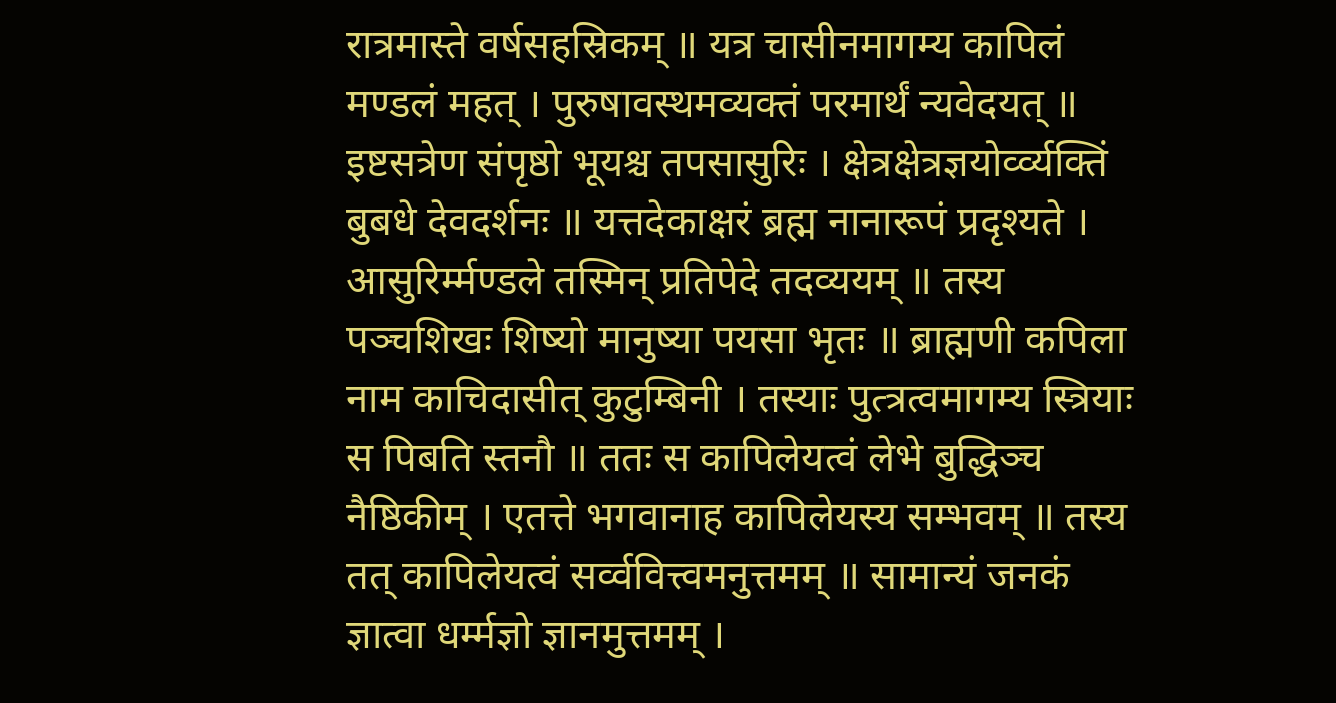रात्रमास्ते वर्षसहस्रिकम् ॥ यत्र चासीनमागम्य कापिलं मण्डलं महत् । पुरुषावस्थमव्यक्तं परमार्थं न्यवेदयत् ॥ इष्टसत्रेण संपृष्ठो भूयश्च तपसासुरिः । क्षेत्रक्षेत्रज्ञयोर्व्व्यक्तिं बुबधे देवदर्शनः ॥ यत्तदेकाक्षरं ब्रह्म नानारूपं प्रदृश्यते । आसुरिर्म्मण्डले तस्मिन् प्रतिपेदे तदव्ययम् ॥ तस्य पञ्चशिखः शिष्यो मानुष्या पयसा भृतः ॥ ब्राह्मणी कपिला नाम काचिदासीत् कुटुम्बिनी । तस्याः पुत्त्रत्वमागम्य स्त्रियाः स पिबति स्तनौ ॥ ततः स कापिलेयत्वं लेभे बुद्धिञ्च नैष्ठिकीम् । एतत्ते भगवानाह कापिलेयस्य सम्भवम् ॥ तस्य तत् कापिलेयत्वं सर्व्ववित्त्वमनुत्तमम् ॥ सामान्यं जनकं ज्ञात्वा धर्म्मज्ञो ज्ञानमुत्तमम् ।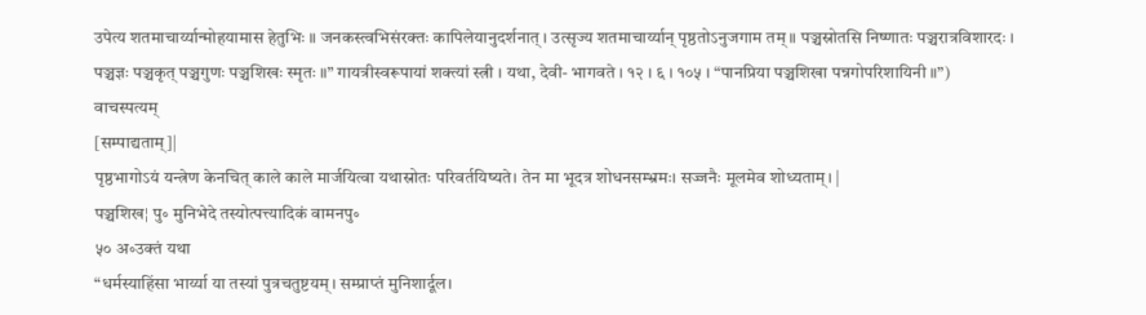उपेत्य शतमाचार्य्यान्मोहयामास हेतुभिः ॥ जनकस्त्वभिसंरक्तः कापिलेयानुदर्शनात् । उत्सृज्य शतमाचार्य्यान् पृष्ठतोऽनुजगाम तम् ॥ पञ्चस्रोतसि निष्णातः पञ्चरात्रविशारदः । पञ्चज्ञः पञ्चकृत् पञ्चगुणः पञ्चशिखः स्मृतः ॥” गायत्रीस्वरूपायां शक्त्यां स्त्री । यथा, देवी- भागवते । १२ । ६ । १०५ । “पानप्रिया पञ्चशिखा पन्नगोपरिशायिनी ॥”)
वाचस्पत्यम्
[सम्पाद्यताम्]|
पृष्ठभागोऽयं यन्त्रेण केनचित् काले काले मार्जयित्वा यथास्रोतः परिवर्तयिष्यते। तेन मा भूदत्र शोधनसम्भ्रमः। सज्जनैः मूलमेव शोध्यताम्। |
पञ्चशिख¦ पु॰ मुनिभेदे तस्योत्पत्त्यादिकं वामनपु॰
५० अ॰उक्तं यथा
“धर्मस्याहिंसा भार्य्या या तस्यां पुत्रचतुष्टयम्। सम्प्राप्तं मुनिशार्दूल।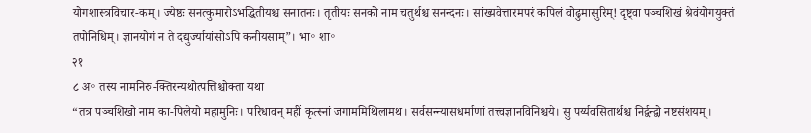योगशास्त्रविचार-कम्। ज्येष्ठः सनत्कुमारोऽभद्धितीयश्च सनातनः। तृतीयः सनको नाम चतुर्थश्च सनन्दनः। सांख्यवेत्तारमपरं कपिलं वोढुमासुरिम्! दृष्ट्वा पञ्चशिखं श्रेवंयोगयुक्तं तपोनिधिम्। ज्ञानयोगं न ते दद्युर्ज्यायांसोऽपि कनीयसाम्”। भा॰ शा॰
२१
८ अ॰ तस्य नामनिरु-क्तिरन्यथोत्पत्तिश्चोक्ता यथा
“तत्र पञ्चशिखो नाम का-पिलेयो महामुनिः। परिधावन् महीं कृत्स्नां जगाममिथिलामथ। सर्वसन्न्यासधर्माणां तत्त्वज्ञानविनिश्चये। सु पर्य्यवसितार्थश्च निर्द्वन्द्वो नष्टसंशयम्।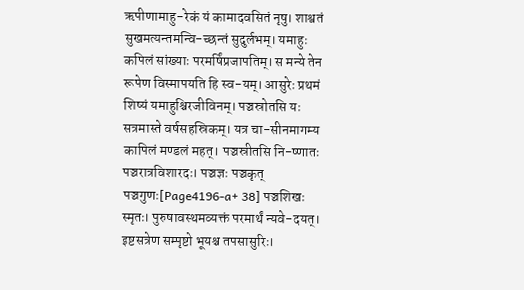ऋपीणामाहु-रेकं यं कामादवसितं नृषु। शाश्वतं सुखमत्यन्तमन्वि-च्छन्तं सुदुर्लभम्। यमाहुः कपिलं सांख्याः परमर्षिंप्रजापतिम्। स मन्ये तेन रूपेण विस्मापयति हि स्व-यम्। आसुरेः प्रथमं शिष्यं यमाहुश्चिरजीविनम्। पञ्चस्रोतसि यः सत्रमास्ते वर्षसहस्रिकम्। यत्र चा-सीनमागम्य कापिलं मण्डलं महत्। पञ्चस्रीतसि नि-ष्णातः पञ्चरात्रविशारदः। पञ्चज्ञः पञ्चकृत् पञ्चगुणः[Page4196-a+ 38] पञ्चशिखः स्मृतः। पुरुषावस्थमव्यक्तं परमार्थं न्यवे-दयत्। इष्टसत्रेण सम्पृष्टो भूयश्च तपसासुरिः।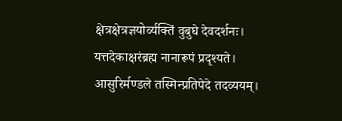क्षेत्रक्षेत्रज्ञयोर्व्यक्तिं वुबुघे देवदर्शनः। यत्तदेकाक्षरंब्रह्म नानारूपं प्रदृश्यते। आसुरिर्मण्डले तस्मिन्प्रतिपेदे तदव्ययम्।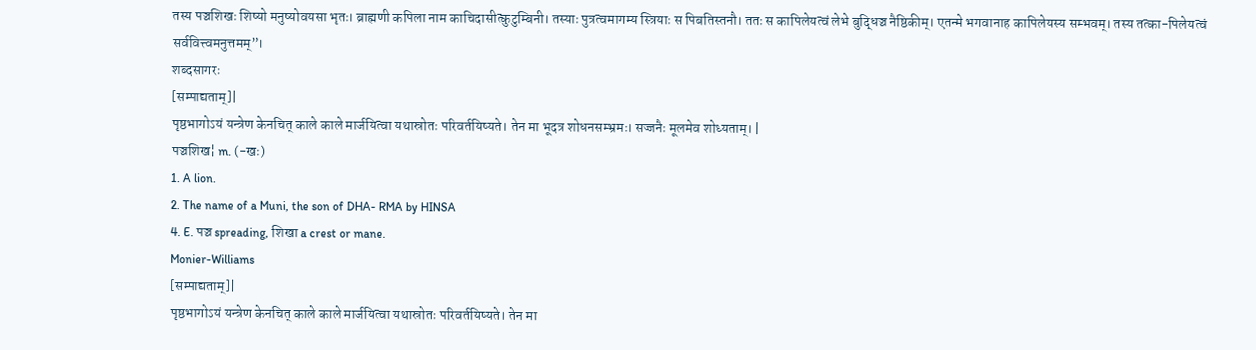तस्य पञ्चशिखः शिष्यो मनुष्योवयसा भृतः। ब्राह्मणी कपिला नाम काचिदासीत्कुटुम्बिनी। तस्याः पुत्रत्वमागम्य स्त्रियाः स पिबतिस्तनौ। ततः स कापिलेयत्वं लेभे बुद्धिञ्च नैष्ठिकीम्। एतन्मे भगवानाह कापिलेयस्य सम्भवम्। तस्य तत्का-पिलेयत्वं सर्ववित्त्वमनुत्तमम्”।
शब्दसागरः
[सम्पाद्यताम्]|
पृष्ठभागोऽयं यन्त्रेण केनचित् काले काले मार्जयित्वा यथास्रोतः परिवर्तयिष्यते। तेन मा भूदत्र शोधनसम्भ्रमः। सज्जनैः मूलमेव शोध्यताम्। |
पञ्चशिख¦ m. (-खः)
1. A lion.
2. The name of a Muni, the son of DHA- RMA by HINSA
4. E. पञ्च spreading, शिखा a crest or mane.
Monier-Williams
[सम्पाद्यताम्]|
पृष्ठभागोऽयं यन्त्रेण केनचित् काले काले मार्जयित्वा यथास्रोतः परिवर्तयिष्यते। तेन मा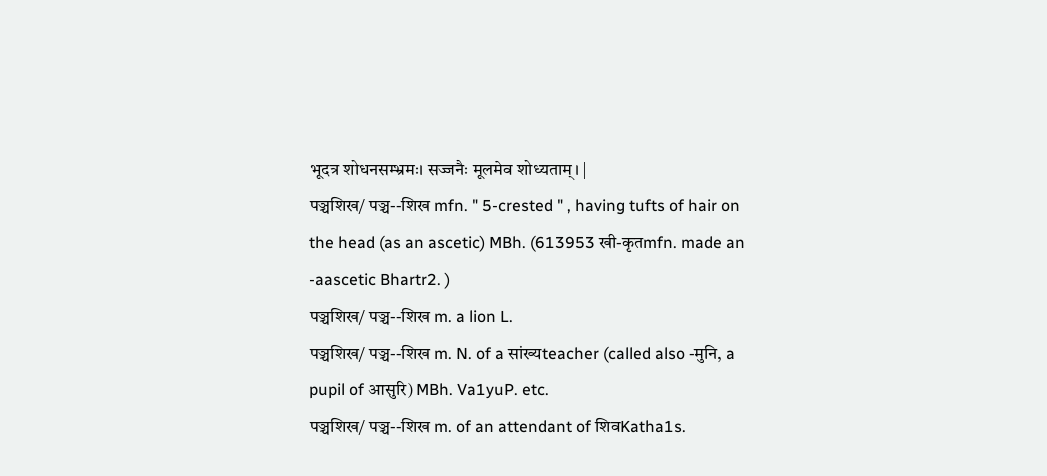भूदत्र शोधनसम्भ्रमः। सज्जनैः मूलमेव शोध्यताम्। |
पञ्चशिख/ पञ्च--शिख mfn. " 5-crested " , having tufts of hair on the head (as an ascetic) MBh. (613953 खी-कृतmfn. made an -aascetic Bhartr2. )
पञ्चशिख/ पञ्च--शिख m. a lion L.
पञ्चशिख/ पञ्च--शिख m. N. of a सांख्यteacher (called also -मुनि, a pupil of आसुरि) MBh. Va1yuP. etc.
पञ्चशिख/ पञ्च--शिख m. of an attendant of शिवKatha1s.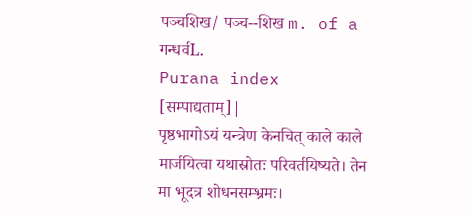पञ्चशिख/ पञ्च--शिख m. of a गन्धर्वL.
Purana index
[सम्पाद्यताम्]|
पृष्ठभागोऽयं यन्त्रेण केनचित् काले काले मार्जयित्वा यथास्रोतः परिवर्तयिष्यते। तेन मा भूदत्र शोधनसम्भ्रमः।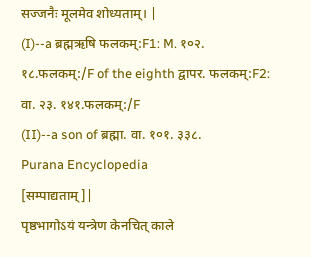सज्जनैः मूलमेव शोध्यताम्। |
(I)--a ब्रह्मऋषि फलकम्:F1: M. १०२. १८.फलकम्:/F of the eighth द्वापर. फलकम्:F2: वा. २३. १४१.फलकम्:/F
(II)--a son of ब्रह्मा. वा. १०१. ३३८.
Purana Encyclopedia
[सम्पाद्यताम्]|
पृष्ठभागोऽयं यन्त्रेण केनचित् काले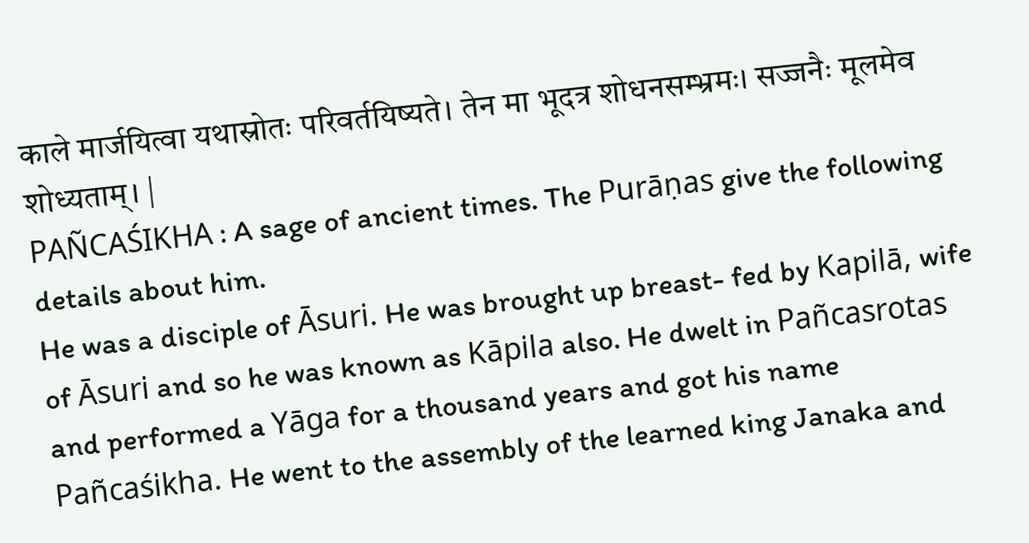काले मार्जयित्वा यथास्रोतः परिवर्तयिष्यते। तेन मा भूदत्र शोधनसम्भ्रमः। सज्जनैः मूलमेव शोध्यताम्। |
PAÑCAŚIKHA : A sage of ancient times. The Purāṇas give the following details about him.
He was a disciple of Āsuri. He was brought up breast- fed by Kapilā, wife of Āsuri and so he was known as Kāpila also. He dwelt in Pañcasrotas and performed a Yāga for a thousand years and got his name Pañcaśikha. He went to the assembly of the learned king Janaka and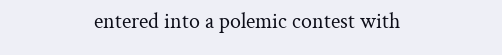entered into a polemic contest with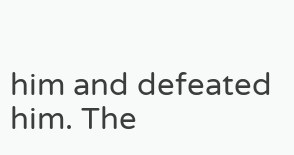him and defeated him. The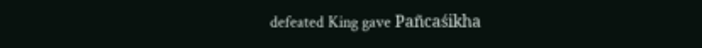defeated King gave Pañcaśikha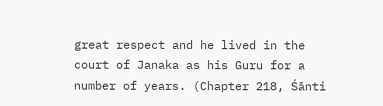great respect and he lived in the court of Janaka as his Guru for a number of years. (Chapter 218, Śānti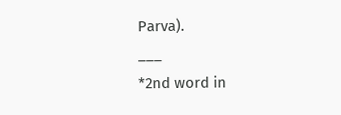Parva).
___
*2nd word in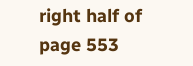right half of page 553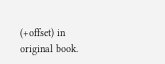(+offset) in original book.